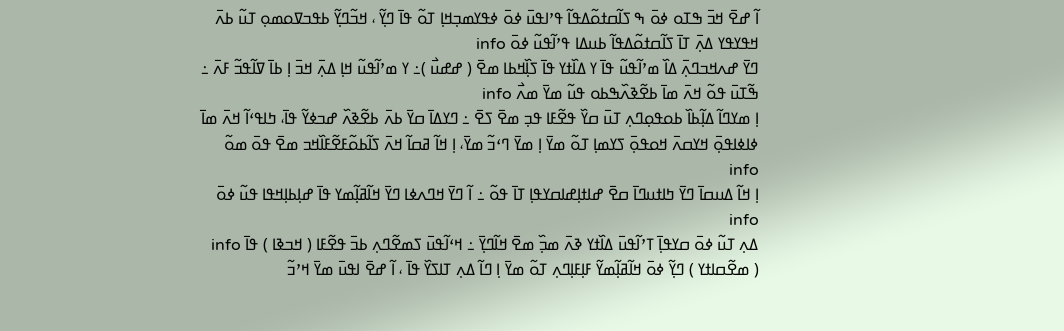ߊ߬ ߝߐ߫ ߞߏ߫ ߒߠߋ ߦߋ߫ ߒ ߖߊ߬ߛߙߋ߬ߡߟߊ߬ ߟߴߊߟߎ߫ ߦߋ߫ ߦߟߌߘߏ߲ߞߊ߲ ߠߋ߬ ߟߊ߫ ߣߌ߲߬ ، ߞߏ߬ߣߌ߲߬ ߕߟߏߜߋߘߋ߲ ߠߎ߬ ߕߍ߫ ߞߟߌߟߌ ߡߍ߲߫ ߠߊ߫ ߖߊ߬ߛߙߋ߬ߡߟߊ߬ ߕߎߡߊ ߟߴߊ߬ߟߎ߬ ߦߋ߫ info
ߣߌ߫ ߝߍߞߏߣߍ߲߫ ߡߊ߰ ߘߴߊ߬ߟߎ߬ ߟߊ߫ ߌ ߡߊ߰ߙߌ ߟߊ߫ ߖߊ߲߰ߞߕߊ ߘߐ߫ ( ߝߝߎ߯ )߸ ߌ ߘߴߊ߬ߟߎ߬ ߞߊ߲ ߡߍ߲߫ ߞߏ߫ ߊ߲ ߕߊ߫ ߜߊ߬ߟߏ߬ ߓߍ߫ ߸ ߒ߬ߠߎ߫ ߟߋ߬ ߞߍ߫ ߘߊ߫ ߕߐ߬ߢߍ߰ߒߕߋ ߟߎ߬ ߘߌ߫ ߘߍ߯ info
ߊ߲ ߘߌߣߊ߬ ߡߊ߲߬ߕߊ߰ ߕߋߟߋ߲ߣߍ߲ ߠߎ߫ ߛߌ߰ ߟߐ߬ߓߊ ߟߏ߲ ߘߐ߫ ߖߐ߫ ߸ ߣߌߡߊ߫ ߛߌ߫ ߕߍ߫ ߕߐ߬ߢߍ߰ ߝߏߦߌ߬ ߟߊ߫، ߤߊߟߵߊ߬ ߞߍ߫ ߘߊ߫ ߦߊߦߊߟߋ߲߫ ߞߌߛߍ߫ ߞߋߟߋ߲߫ ߖߌߘߊ߲ ߠߋ߬ ߘߌ߫ ߊ߲ ߘߌ߫ ߣߵߏ߬ ߘߌ߫، ߊ߲ ߞߊ߬ ߥߛߊ߬ ߞߍ߫ ߖߊ߬ߕߋ߬ߓߐ߬ߓߊ߰ߞߏ ߘߐ߫ ߟߋ߫ ߘߋ߬ info
ߊ߲ ߞߊ߬ ߡߎߛߊ߫ ߣߌ߫ ߤߊߙߎߣߊ߫ ߛߐ߫ ߝߊߙߊ߲ߝߊߛߌߟߊ߲ ߠߊ߫ ߟߋ߬ ߸ ߊ߬ ߣߌ߫ ߞߣߍߦߊ ߣߌ߫ ߞߊ߬ߥߊ߲߬ߘߌ ߟߊ߫ ߝߊ߲ߕߊ߲ߞߟߊ ߟߎ߬ ߦߋ߫ info
ߡߍ߲ ߠߎ߬ ߦߋ߫ ߛߌߟߊ߲߫ ߠߴߊ߬ߟߎ߫ ߡߊ߰ߙߌ ߢߍ߫ ߘߏ߲߰ ߘߐ߫ ߞߊ߬ߣߌ߲߫ ߸ ߞߵߊ߬ߟߎ߫ ߖߘߐ߬ߣߍ߲ ߕߏ߫ ߟߐ߬ߓߊ ( ߞߏߢߊ ) ߟߊ߫ info
( ߘߐ߬ߛߊߙߌ ) ߣߌ߲߬ ߦߋ߫ ߞߊ߬ߥߊ߲߬ߘߌ߬ ߓߊ߲ߓߊ߲ߣߍ߲ ߠߋ߬ ߘߌ߫ ߊ߲ ߣߊ߬ ߡߍ߲ ߠߊߖߌ߰ ߟߊ߫ ، ߊ߬ ߝߐ߫ ߊߟߎ߫ ߘߌ߫ ߞߴߏ߬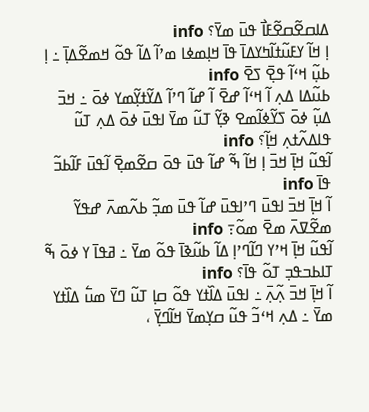ߡߊߛߐ߬ߛߐ߬ߓߊ߯ ߟߎ߫ ߘߌ߫؟ info
ߊ߲ ߞߊ߬ ߌߓߎ߬ߙߊ߬ߤߌߡߊ߫ ߟߊ߫ ߞߊ߲ߘߦߊ ߘߴߊ߬ ߡߊ߬ ߟߋ߬ ߞߘߐ߬ߡߊ߲߫ ߸ ߊ߲ ߕߎ߲߬ ߞߵߊ߬ ߟߐ߲߫ ߖߐ߫ info
ߕߎ߬ߡߊ ߡߍ߲ ߊ߬ ߞߵߊ߬ ߝߐ߫ ߊ߬ ߝߊ߬ ߣߴߊ߬ ߡߌ߬ߙߌ߲߬ߘߌ ߦߋ߫ ߸ ߞߏ߫ ߡߎ߲߬ ߦߋ߫ ߖߌ߬ߦߊ߬ߘߐ ߢߌ߲߬ ߠߎ߬ ߘߌ߫ ߊߟߎ߫ ߦߋ߫ ߡߍ߲ ߠߎ߬ ߟߊߡߍ߬ߙߍ߲ ߞߊ߲߬؟ info
ߊ߬ߟߎ߬ ߞߊ߲߫ ߞߏ߫ ߊ߲ ߞߊ߬ ߒ߬ ߝߊ߬ ߟߎ߫ ߟߋ߫ ߛߐ߬ߘߐ߲߫ ߊ߬ߟߎ߫ ߓߊ߬ߕߏ߬ ߟߊ߫ info
ߊ߬ ߞߊ߲߫ ߞߏ߫ ߊߟߎ߫ ߣߴߊߟߎ߫ ߝߊ߬ ߟߎ߫ ߘߏ߲߬ ߕߍ߬ߘߍ߫ ߝߟߌ߬ ߘߐ߬ߜߍ߫ ߘߐ߫ ߘߋ߬߹ info
ߊ߬ߟߎ߬ ߞߊ߲߫ ߞߴߌ ߣߊ߬ߣߴߊ߲ ߡߊ߬ ߕߎ߬ߢߊ߫ ߟߋ߬ ߘߌ߫ ߸ ߥߟߊ߫ ߌ ߦߋ߫ ߒ߬ ߠߊߕߏߟߏ߲ ߠߋ߬ ߟߊ߫؟ info
ߊ߬ ߞߊ߲߫ ߞߏ߫ ߍ߲߬ߍ߲߫ ߸ ߊߟߎ߫ ߡߊ߰ߙߌ ߟߋ߬ ߛߊ߲ ߠߎ߬ ߣߌ߫ ߘߎ߱ ߡߊ߰ߙߌ ߘߌ߫ ߸ ߡߍ߲ ߞߵߏ߬ ߟߎ߬ ߛߌ߲ߘߌ߫ ߞߊ߬ߣߌ߲߫ ،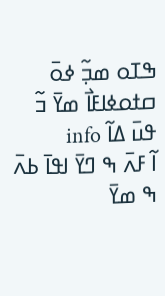ߒߠߋ ߘߏ߲߬ ߦߋ߫ ߛߙߋߦߊߓߊ߯ ߘߌ߫ ߏ߬ ߟߎ߫ ߡߊ߬ info
ߊ߬ ߓߍ߫ ߒ ߣߌ߫ ߊߟߊ߫ ߕߍ߫ ߒ ߘߌ߫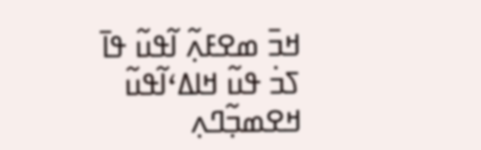ߞߏ߫ ߘߐߓߍ߲߬ ߊ߬ߟߎ߬ ߟߊ߫ ߖߏ߭ ߟߎ߬ ߞߊߡߵߊ߬ߟߎ߬ ߞߐߘߏ߲߬ߣߍ߲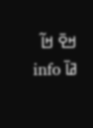ߞߐ߫ ߞߊ߬ ߥߊ߫ info